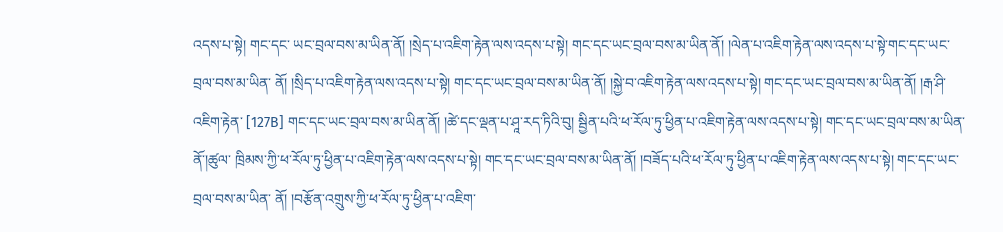འདས་པ་སྟེ། གང་དང་ ཡང་བྲལ་བས་མ་ཡིན་ནོ། །སྲེད་པ་འཇིག་རྟེན་ལས་འདས་པ་སྟེ། གང་དང་ཡང་བྲལ་བས་མ་ཡིན་ནོ། །ལེན་པ་འཇིག་རྟེན་ལས་འདས་པ་སྟེ་གང་དང་ཡང་བྲལ་བས་མ་ཡིན་ ནོ། །སྲིད་པ་འཇིག་རྟེན་ལས་འདས་པ་སྟེ། གང་དང་ཡང་བྲལ་བས་མ་ཡིན་ནོ། །སྐྱེ་བ་འཇིག་རྟེན་ལས་འདས་པ་སྟེ། གང་དང་ཡང་བྲལ་བས་མ་ཡིན་ནོ། །རྒ་ཤི་འཇིག་རྟེན་ [127B] གང་དང་ཡང་བྲལ་བས་མ་ཡིན་ནོ། །ཚེ་དང་ལྡན་པ་ཤཱ་རད་ཏིའི་བུ། སྦྱིན་པའི་ཕ་རོལ་ཏུ་ཕྱིན་པ་འཇིག་རྟེན་ལས་འདས་པ་སྟེ། གང་དང་ཡང་བྲལ་བས་མ་ཡིན་ནོ་།ཚུལ་ ཁྲིམས་ཀྱི་ཕ་རོལ་ཏུ་ཕྱིན་པ་འཇིག་རྟེན་ལས་འདས་པ་སྟེ། གང་དང་ཡང་བྲལ་བས་མ་ཡིན་ནོ། །བཟོད་པའི་ཕ་རོལ་ཏུ་ཕྱིན་པ་འཇིག་རྟེན་ལས་འདས་པ་སྟེ། གང་དང་ཡང་བྲལ་བས་མ་ཡིན་ ནོ། །བརྩོན་འགྲུས་ཀྱི་ཕ་རོལ་ཏུ་ཕྱིན་པ་འཇིག་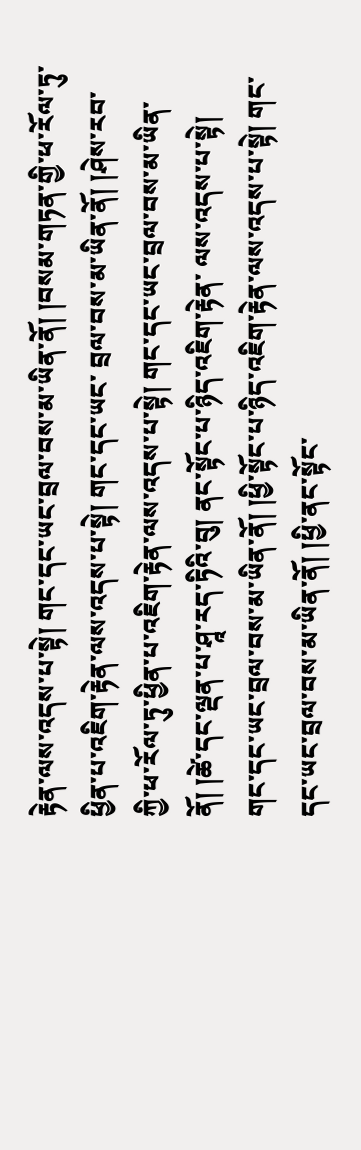རྟེན་ལས་འདས་པ་སྟེ། གང་དང་ཡང་བྲལ་བས་མ་ཡིན་ནོ། །བསམ་གཏན་གྱི་ཕ་རོལ་ཏུ་ཕྱིན་པ་འཇིག་རྟེན་ལས་འདས་པ་སྟེ། གང་དང་ཡང་ བྲལ་བས་མ་ཡིན་ནོ། །ཤེས་རབ་ཀྱི་ཕ་རོལ་ཏུ་ཕྱིན་པ་འཇིག་རྟེན་ལས་འདས་པ་སྟེ། གང་དང་ཡང་བྲལ་བས་མ་ཡིན་ནོ། །ཚེ་དང་ལྡན་པ་ཤཱ་རད་ཏིའི་བུ། ནང་སྟོང་པ་ཉིད་འཇིག་རྟེན་ ལས་འདས་པ་སྟེ། གང་དང་ཡང་བྲལ་བས་མ་ཡིན་ནོ། །ཕྱི་སྟོང་པ་ཉིད་འཇིག་རྟེན་ལས་འདས་པ་སྟེ། གང་དང་ཡང་བྲལ་བས་མ་ཡིན་ནོ། །ཕྱི་ནང་སྟོང་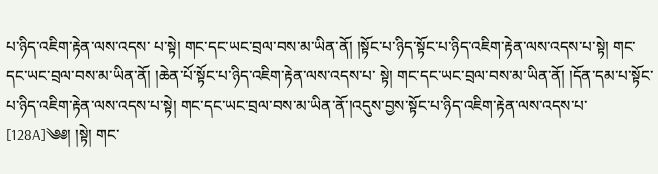པ་ཉིད་འཇིག་རྟེན་ལས་འདས་ པ་སྟེ། གང་དང་ཡང་བྲལ་བས་མ་ཡིན་ནོ། །སྟོང་པ་ཉིད་སྟོང་པ་ཉིད་འཇིག་རྟེན་ལས་འདས་པ་སྟེ། གང་དང་ཡང་བྲལ་བས་མ་ཡིན་ནོ། །ཆེན་པོ་སྟོང་པ་ཉིད་འཇིག་རྟེན་ལས་འདས་པ་ སྟེ། གང་དང་ཡང་བྲལ་བས་མ་ཡིན་ནོ། །དོན་དམ་པ་སྟོང་པ་ཉིད་འཇིག་རྟེན་ལས་འདས་པ་སྟེ། གང་དང་ཡང་བྲལ་བས་མ་ཡིན་ནོ་།འདུས་བྱས་སྟོང་པ་ཉིད་འཇིག་རྟེན་ལས་འདས་པ་ [128A]༄༅། །སྟེ། གང་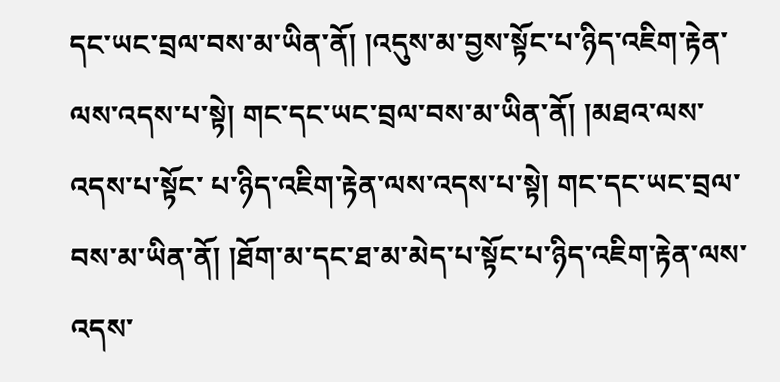དང་ཡང་བྲལ་བས་མ་ཡིན་ནོ། །འདུས་མ་བྱས་སྟོང་པ་ཉིད་འཇིག་རྟེན་ལས་འདས་པ་སྟེ། གང་དང་ཡང་བྲལ་བས་མ་ཡིན་ནོ། །མཐའ་ལས་འདས་པ་སྟོང་ པ་ཉིད་འཇིག་རྟེན་ལས་འདས་པ་སྟེ། གང་དང་ཡང་བྲལ་བས་མ་ཡིན་ནོ། །ཐོག་མ་དང་ཐ་མ་མེད་པ་སྟོང་པ་ཉིད་འཇིག་རྟེན་ལས་འདས་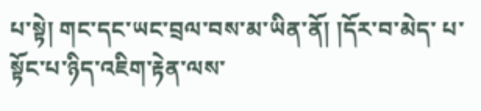པ་སྟེ། གང་དང་ཡང་བྲལ་བས་མ་ཡིན་ནོ། །དོར་བ་མེད་ པ་སྟོང་པ་ཉིད་འཇིག་རྟེན་ལས་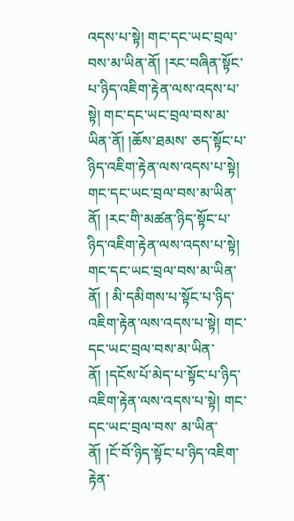འདས་པ་སྟེ། གང་དང་ཡང་བྲལ་བས་མ་ཡིན་ནོ། །རང་བཞིན་སྟོང་པ་ཉིད་འཇིག་རྟེན་ལས་འདས་པ་སྟེ། གང་དང་ཡང་བྲལ་བས་མ་ཡིན་ནོ། །ཆོས་ཐམས་ ཅད་སྟོང་པ་ཉིད་འཇིག་རྟེན་ལས་འདས་པ་སྟེ། གང་དང་ཡང་བྲལ་བས་མ་ཡིན་ནོ། །རང་གི་མཚན་ཉིད་སྟོང་པ་ཉིད་འཇིག་རྟེན་ལས་འདས་པ་སྟེ། གང་དང་ཡང་བྲལ་བས་མ་ཡིན་ནོ། ། མི་དམིགས་པ་སྟོང་པ་ཉིད་འཇིག་རྟེན་ལས་འདས་པ་སྟེ། གང་དང་ཡང་བྲལ་བས་མ་ཡིན་ནོ། །དངོས་པོ་མེད་པ་སྟོང་པ་ཉིད་འཇིག་རྟེན་ལས་འདས་པ་སྟེ། གང་དང་ཡང་བྲལ་བས་ མ་ཡིན་ནོ། །ངོ་བོ་ཉིད་སྟོང་པ་ཉིད་འཇིག་རྟེན་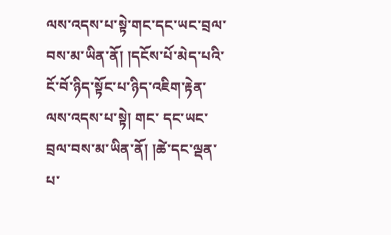ལས་འདས་པ་སྟེ་གང་དང་ཡང་བྲལ་བས་མ་ཡིན་ནོ། །དངོས་པོ་མེད་པའི་ངོ་བོ་ཉིད་སྟོང་པ་ཉིད་འཇིག་རྟེན་ལས་འདས་པ་སྟེ། གང་ དང་ཡང་བྲལ་བས་མ་ཡིན་ནོ། །ཚེ་དང་ལྡན་པ་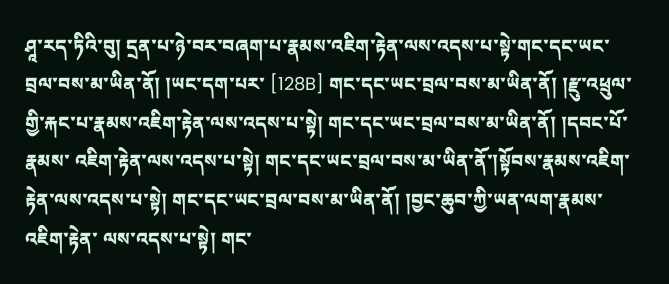ཤཱ་རད་ཏིའི་བུ། དྲན་པ་ཉེ་བར་བཞག་པ་རྣམས་འཇིག་རྟེན་ལས་འདས་པ་སྟེ་གང་དང་ཡང་བྲལ་བས་མ་ཡིན་ནོ། །ཡང་དག་པར་ [128B] གང་དང་ཡང་བྲལ་བས་མ་ཡིན་ནོ། །རྫུ་འཕྲུལ་གྱི་རྐང་པ་རྣམས་འཇིག་རྟེན་ལས་འདས་པ་སྟེ། གང་དང་ཡང་བྲལ་བས་མ་ཡིན་ནོ། །དབང་པོ་རྣམས་ འཇིག་རྟེན་ལས་འདས་པ་སྟེ། གང་དང་ཡང་བྲལ་བས་མ་ཡིན་ནོ་།སྟོབས་རྣམས་འཇིག་རྟེན་ལས་འདས་པ་སྟེ། གང་དང་ཡང་བྲལ་བས་མ་ཡིན་ནོ། །བྱང་ཆུབ་ཀྱི་ཡན་ལག་རྣམས་འཇིག་རྟེན་ ལས་འདས་པ་སྟེ། གང་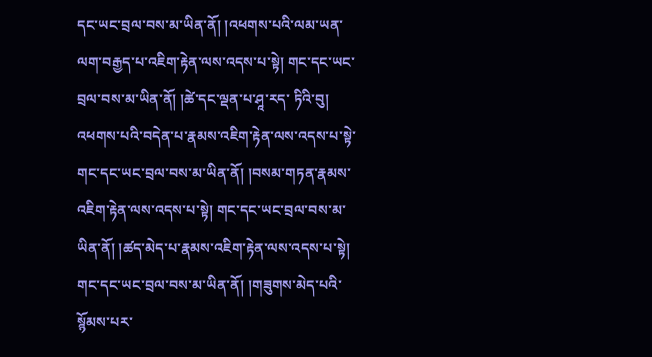དང་ཡང་བྲལ་བས་མ་ཡིན་ནོ། །འཕགས་པའི་ལམ་ཡན་ལག་བརྒྱད་པ་འཇིག་རྟེན་ལས་འདས་པ་སྟེ། གང་དང་ཡང་བྲལ་བས་མ་ཡིན་ནོ། །ཚེ་དང་ལྡན་པ་ཤཱ་རད་ ཏིའི་བུ། འཕགས་པའི་བདེན་པ་རྣམས་འཇིག་རྟེན་ལས་འདས་པ་སྟེ་གང་དང་ཡང་བྲལ་བས་མ་ཡིན་ནོ། །བསམ་གཏན་རྣམས་འཇིག་རྟེན་ལས་འདས་པ་སྟེ། གང་དང་ཡང་བྲལ་བས་མ་ ཡིན་ནོ། །ཚད་མེད་པ་རྣམས་འཇིག་རྟེན་ལས་འདས་པ་སྟེ། གང་དང་ཡང་བྲལ་བས་མ་ཡིན་ནོ། །གཟུགས་མེད་པའི་སྙོམས་པར་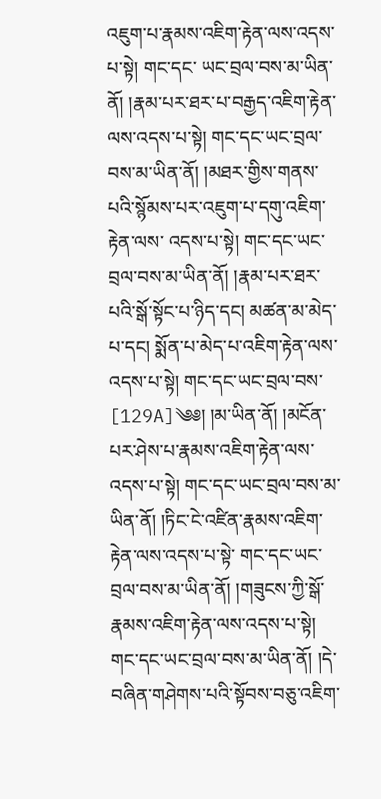འཇུག་པ་རྣམས་འཇིག་རྟེན་ལས་འདས་པ་སྟེ། གང་དང་ ཡང་བྲལ་བས་མ་ཡིན་ནོ། །རྣམ་པར་ཐར་པ་བརྒྱད་འཇིག་རྟེན་ལས་འདས་པ་སྟེ། གང་དང་ཡང་བྲལ་བས་མ་ཡིན་ནོ། །མཐར་གྱིས་གནས་པའི་སྙོམས་པར་འཇུག་པ་དགུ་འཇིག་རྟེན་ལས་ འདས་པ་སྟེ། གང་དང་ཡང་བྲལ་བས་མ་ཡིན་ནོ། །རྣམ་པར་ཐར་པའི་སྒོ་སྟོང་པ་ཉིད་དང། མཚན་མ་མེད་པ་དང། སྨོན་པ་མེད་པ་འཇིག་རྟེན་ལས་འདས་པ་སྟེ། གང་དང་ཡང་བྲལ་བས་ [129A]༄༅། །མ་ཡིན་ནོ། །མངོན་པར་ཤེས་པ་རྣམས་འཇིག་རྟེན་ལས་འདས་པ་སྟེ། གང་དང་ཡང་བྲལ་བས་མ་ཡིན་ནོ། །ཏིང་ངེ་འཛིན་རྣམས་འཇིག་རྟེན་ལས་འདས་པ་སྟེ་ གང་དང་ཡང་བྲལ་བས་མ་ཡིན་ནོ། །གཟུངས་ཀྱི་སྒོ་རྣམས་འཇིག་རྟེན་ལས་འདས་པ་སྟེ། གང་དང་ཡང་བྲལ་བས་མ་ཡིན་ནོ། །དེ་བཞིན་གཤེགས་པའི་སྟོབས་བཅུ་འཇིག་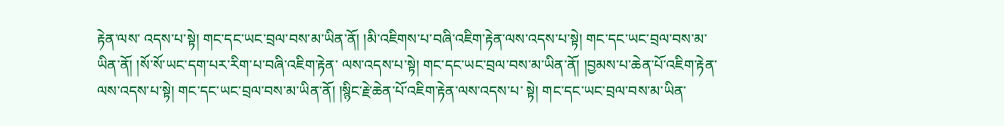རྟེན་ལས་ འདས་པ་སྟེ། གང་དང་ཡང་བྲལ་བས་མ་ཡིན་ནོ། །མི་འཇིགས་པ་བཞི་འཇིག་རྟེན་ལས་འདས་པ་སྟེ། གང་དང་ཡང་བྲལ་བས་མ་ཡིན་ནོ། །སོ་སོ་ཡང་དག་པར་རིག་པ་བཞི་འཇིག་རྟེན་ ལས་འདས་པ་སྟེ། གང་དང་ཡང་བྲལ་བས་མ་ཡིན་ནོ། །བྱམས་པ་ཆེན་པོ་འཇིག་རྟེན་ལས་འདས་པ་སྟེ། གང་དང་ཡང་བྲལ་བས་མ་ཡིན་ནོ། །སྙིང་རྗེ་ཆེན་པོ་འཇིག་རྟེན་ལས་འདས་པ་ སྟེ། གང་དང་ཡང་བྲལ་བས་མ་ཡིན་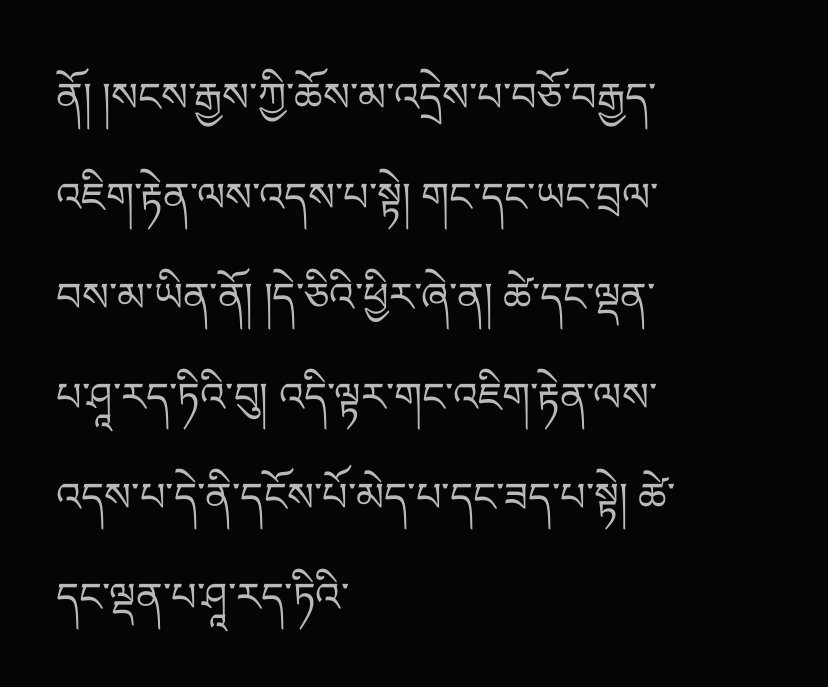ནོ། །སངས་རྒྱས་ཀྱི་ཆོས་མ་འདྲེས་པ་བཅོ་བརྒྱད་འཇིག་རྟེན་ལས་འདས་པ་སྟེ། གང་དང་ཡང་བྲལ་བས་མ་ཡིན་ནོ། །དེ་ཅིའི་ཕྱིར་ཞེ་ན། ཚེ་དང་ལྡན་ པ་ཤཱ་རད་ཏིའི་བུ། འདི་ལྟར་གང་འཇིག་རྟེན་ལས་འདས་པ་དེ་ནི་དངོས་པོ་མེད་པ་དང་ཟད་པ་སྟེ། ཚེ་དང་ལྡན་པ་ཤཱ་རད་ཏིའི་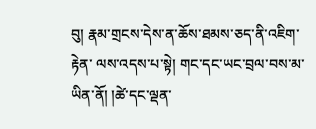བུ། རྣམ་གྲངས་དེས་ན་ཆོས་ཐམས་ཅད་ནི་འཇིག་རྟེན་ ལས་འདས་པ་སྟེ། གང་དང་ཡང་བྲལ་བས་མ་ཡིན་ནོ། །ཚེ་དང་ལྡན་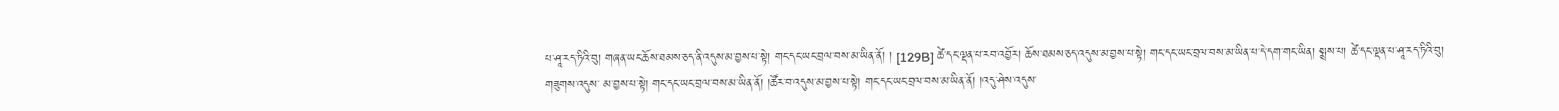པ་ཤཱ་རད་ཏིའི་བུ། གཞན་ཡང་ཆོས་ཐམས་ཅད་ནི་འདུས་མ་བྱས་པ་སྟེ། གང་དང་ཡང་བྲལ་བས་མ་ཡིན་ནོ། ། [129B] ཚེ་དང་ལྡན་པ་རབ་འབྱོར། ཆོས་ཐམས་ཅད་འདུས་མ་བྱས་པ་སྟེ། གང་དང་ཡང་བྲལ་བས་མ་ཡིན་པ་དེ་དག་གང་ཡིན། སྨྲས་པ། ཚེ་དང་ལྡན་པ་ཤཱ་རད་ཏིའི་བུ། གཟུགས་འདུས་ མ་བྱས་པ་སྟེ། གང་དང་ཡང་བྲལ་བས་མ་ཡིན་ནོ། །ཚོར་བ་འདུས་མ་བྱས་པ་སྟེ། གང་དང་ཡང་བྲལ་བས་མ་ཡིན་ནོ། །འདུ་ཤེས་འདུས་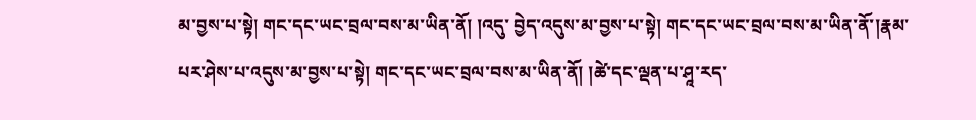མ་བྱས་པ་སྟེ། གང་དང་ཡང་བྲལ་བས་མ་ཡིན་ནོ། །འདུ་ བྱེད་འདུས་མ་བྱས་པ་སྟེ། གང་དང་ཡང་བྲལ་བས་མ་ཡིན་ནོ་།རྣམ་པར་ཤེས་པ་འདུས་མ་བྱས་པ་སྟེ། གང་དང་ཡང་བྲལ་བས་མ་ཡིན་ནོ། །ཚེ་དང་ལྡན་པ་ཤཱ་རད་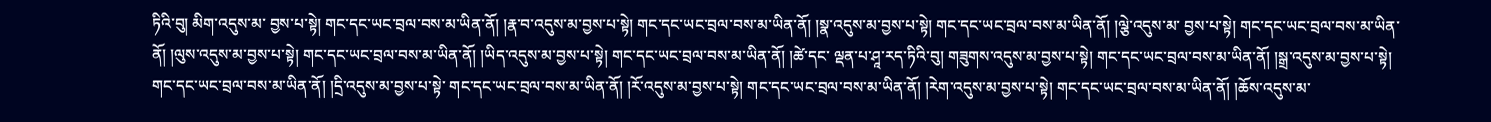ཏིའི་བུ། མིག་འདུས་མ་ བྱས་པ་སྟེ། གང་དང་ཡང་བྲལ་བས་མ་ཡིན་ནོ། །རྣ་བ་འདུས་མ་བྱས་པ་སྟེ། གང་དང་ཡང་བྲལ་བས་མ་ཡིན་ནོ། །སྣ་འདུས་མ་བྱས་པ་སྟེ། གང་དང་ཡང་བྲལ་བས་མ་ཡིན་ནོ། །ལྕེ་འདུས་མ་ བྱས་པ་སྟེ། གང་དང་ཡང་བྲལ་བས་མ་ཡིན་ནོ། །ལུས་འདུས་མ་བྱས་པ་སྟེ། གང་དང་ཡང་བྲལ་བས་མ་ཡིན་ནོ། །ཡིད་འདུས་མ་བྱས་པ་སྟེ། གང་དང་ཡང་བྲལ་བས་མ་ཡིན་ནོ། །ཚེ་དང་ ལྡན་པ་ཤཱ་རད་ཏིའི་བུ། གཟུགས་འདུས་མ་བྱས་པ་སྟེ། གང་དང་ཡང་བྲལ་བས་མ་ཡིན་ནོ། །སྒྲ་འདུས་མ་བྱས་པ་སྟེ། གང་དང་ཡང་བྲལ་བས་མ་ཡིན་ནོ། །དྲི་འདུས་མ་བྱས་པ་སྟེ་ གང་དང་ཡང་བྲལ་བས་མ་ཡིན་ནོ། །རོ་འདུས་མ་བྱས་པ་སྟེ། གང་དང་ཡང་བྲལ་བས་མ་ཡིན་ནོ། །རེག་འདུས་མ་བྱས་པ་སྟེ། གང་དང་ཡང་བྲལ་བས་མ་ཡིན་ནོ། །ཆོས་འདུས་མ་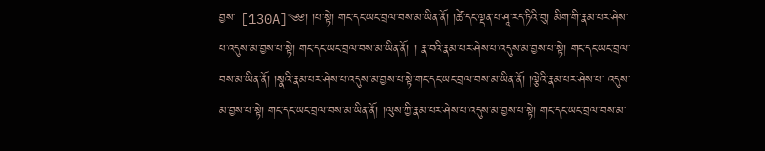བྱས་ [130A]༄༅། །པ་སྟེ། གང་དང་ཡང་བྲལ་བས་མ་ཡིན་ནོ། །ཚེ་དང་ལྡན་པ་ཤཱ་རད་ཏིའི་བུ། མིག་གི་རྣམ་པར་ཤེས་པ་འདུས་མ་བྱས་པ་སྟེ། གང་དང་ཡང་བྲལ་བས་མ་ཡིན་ནོ། ། རྣ་བའི་རྣམ་པར་ཤེས་པ་འདུས་མ་བྱས་པ་སྟེ། གང་དང་ཡང་བྲལ་བས་མ་ཡིན་ནོ། །སྣའི་རྣམ་པར་ཤེས་པ་འདུས་མ་བྱས་པ་སྟེ་གང་དང་ཡང་བྲལ་བས་མ་ཡིན་ནོ། །ལྕེའི་རྣམ་པར་ཤེས་པ་ འདུས་མ་བྱས་པ་སྟེ། གང་དང་ཡང་བྲལ་བས་མ་ཡིན་ནོ། །ལུས་ཀྱི་རྣམ་པར་ཤེས་པ་འདུས་མ་བྱས་པ་སྟེ། གང་དང་ཡང་བྲལ་བས་མ་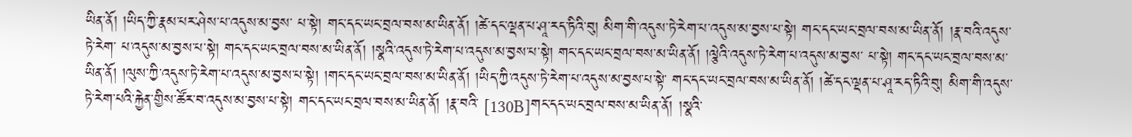ཡིན་ནོ། །ཡིད་ཀྱི་རྣམ་པར་ཤེས་པ་འདུས་མ་བྱས་ པ་སྟེ། གང་དང་ཡང་བྲལ་བས་མ་ཡིན་ནོ། །ཚེ་དང་ལྡན་པ་ཤཱ་རད་ཏིའི་བུ། མིག་གི་འདུས་ཏེ་རེག་པ་འདུས་མ་བྱས་པ་སྟེ། གང་དང་ཡང་བྲལ་བས་མ་ཡིན་ནོ། །རྣ་བའི་འདུས་ཏེ་རེག་ པ་འདུས་མ་བྱས་པ་སྟེ། གང་དང་ཡང་བྲལ་བས་མ་ཡིན་ནོ། །སྣའི་འདུས་ཏེ་རེག་པ་འདུས་མ་བྱས་པ་སྟེ། གང་དང་ཡང་བྲལ་བས་མ་ཡིན་ནོ། །ལྕེའི་འདུས་ཏེ་རེག་པ་འདུས་མ་བྱས་ པ་སྟེ། གང་དང་ཡང་བྲལ་བས་མ་ཡིན་ནོ། །ལུས་ཀྱི་འདུས་ཏེ་རེག་པ་འདུས་མ་བྱས་པ་སྟེ། །གང་དང་ཡང་བྲལ་བས་མ་ཡིན་ནོ། །ཡིད་ཀྱི་འདུས་ཏེ་རེག་པ་འདུས་མ་བྱས་པ་སྟེ་ གང་དང་ཡང་བྲལ་བས་མ་ཡིན་ནོ། །ཚེ་དང་ལྡན་པ་ཤཱ་རད་ཏིའི་བུ། མིག་གི་འདུས་ཏེ་རེག་པའི་རྐྱེན་གྱིས་ཚོར་བ་འདུས་མ་བྱས་པ་སྟེ། གང་དང་ཡང་བྲལ་བས་མ་ཡིན་ནོ། །རྣ་བའི་ [130B]གང་དང་ཡང་བྲལ་བས་མ་ཡིན་ནོ། །སྣའི་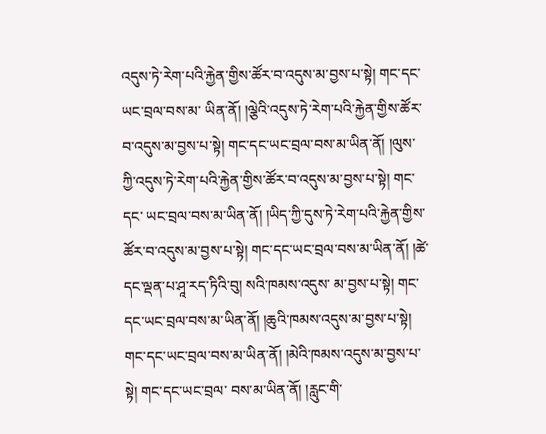འདུས་ཏེ་རེག་པའི་རྐྱེན་གྱིས་ཚོར་བ་འདུས་མ་བྱས་པ་སྟེ། གང་དང་ཡང་བྲལ་བས་མ་ ཡིན་ནོ། །ལྕེའི་འདུས་ཏེ་རེག་པའི་རྐྱེན་གྱིས་ཚོར་བ་འདུས་མ་བྱས་པ་སྟེ། གང་དང་ཡང་བྲལ་བས་མ་ཡིན་ནོ། །ལུས་ཀྱི་འདུས་ཏེ་རེག་པའི་རྐྱེན་གྱིས་ཚོར་བ་འདུས་མ་བྱས་པ་སྟེ། གང་དང་ ཡང་བྲལ་བས་མ་ཡིན་ནོ། །ཡིད་ཀྱི་དུས་ཏེ་རེག་པའི་རྐྱེན་གྱིས་ཚོར་བ་འདུས་མ་བྱས་པ་སྟེ། གང་དང་ཡང་བྲལ་བས་མ་ཡིན་ནོ། །ཚེ་དང་ལྡན་པ་ཤཱ་རད་ཏིའི་བུ། སའི་ཁམས་འདུས་ མ་བྱས་པ་སྟེ། གང་དང་ཡང་བྲལ་བས་མ་ཡིན་ནོ། །ཆུའི་ཁམས་འདུས་མ་བྱས་པ་སྟེ། གང་དང་ཡང་བྲལ་བས་མ་ཡིན་ནོ། །མེའི་ཁམས་འདུས་མ་བྱས་པ་སྟེ། གང་དང་ཡང་བྲལ་ བས་མ་ཡིན་ནོ། །རླུང་གི་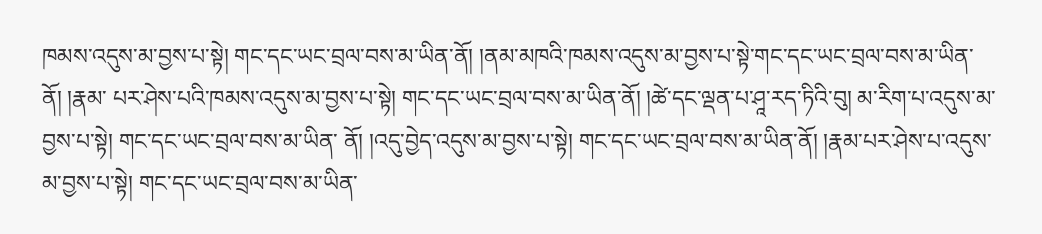ཁམས་འདུས་མ་བྱས་པ་སྟེ། གང་དང་ཡང་བྲལ་བས་མ་ཡིན་ནོ། །ནམ་མཁའི་ཁམས་འདུས་མ་བྱས་པ་སྟེ་གང་དང་ཡང་བྲལ་བས་མ་ཡིན་ནོ། །རྣམ་ པར་ཤེས་པའི་ཁམས་འདུས་མ་བྱས་པ་སྟེ། གང་དང་ཡང་བྲལ་བས་མ་ཡིན་ནོ། །ཚེ་དང་ལྡན་པ་ཤཱ་རད་ཏིའི་བུ། མ་རིག་པ་འདུས་མ་བྱས་པ་སྟེ། གང་དང་ཡང་བྲལ་བས་མ་ཡིན་ ནོ། །འདུ་བྱེད་འདུས་མ་བྱས་པ་སྟེ། གང་དང་ཡང་བྲལ་བས་མ་ཡིན་ནོ། །རྣམ་པར་ཤེས་པ་འདུས་མ་བྱས་པ་སྟེ། གང་དང་ཡང་བྲལ་བས་མ་ཡིན་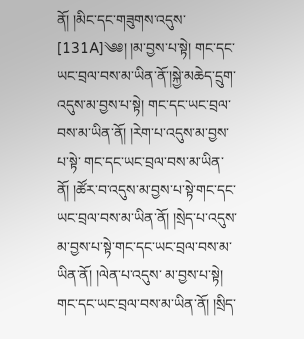ནོ། །མིང་དང་གཟུགས་འདུས་ [131A]༄༅། །མ་བྱས་པ་སྟེ། གང་དང་ཡང་བྲལ་བས་མ་ཡིན་ནོ་།སྐྱེ་མཆེད་དྲུག་འདུས་མ་བྱས་པ་སྟེ། གང་དང་ཡང་བྲལ་བས་མ་ཡིན་ནོ། །རེག་པ་འདུས་མ་བྱས་པ་སྟེ་ གང་དང་ཡང་བྲལ་བས་མ་ཡིན་ནོ། །ཚོར་བ་འདུས་མ་བྱས་པ་སྟེ་གང་དང་ཡང་བྲལ་བས་མ་ཡིན་ནོ། །སྲེད་པ་འདུས་མ་བྱས་པ་སྟེ་གང་དང་ཡང་བྲལ་བས་མ་ཡིན་ནོ། །ལེན་པ་འདུས་ མ་བྱས་པ་སྟེ། གང་དང་ཡང་བྲལ་བས་མ་ཡིན་ནོ། །སྲིད་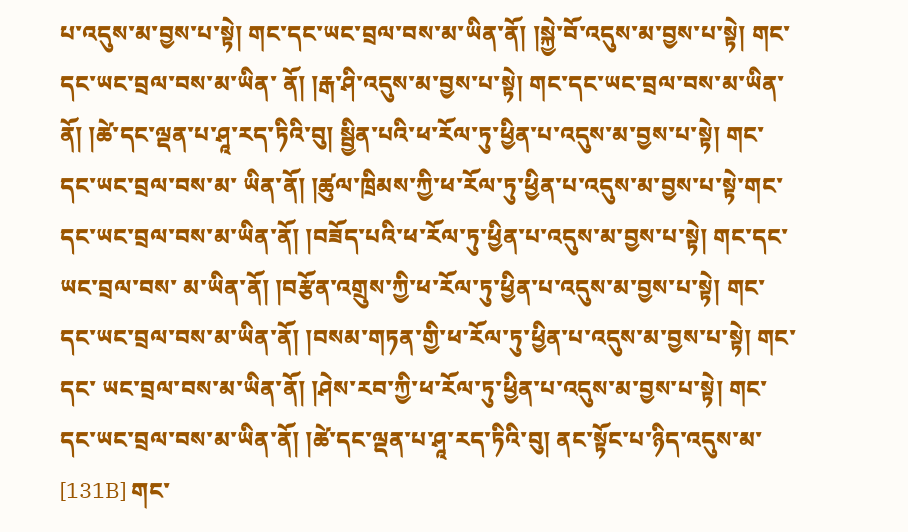པ་འདུས་མ་བྱས་པ་སྟེ། གང་དང་ཡང་བྲལ་བས་མ་ཡིན་ནོ། །སྐྱེ་བོ་འདུས་མ་བྱས་པ་སྟེ། གང་དང་ཡང་བྲལ་བས་མ་ཡིན་ ནོ། །རྒ་ཤི་འདུས་མ་བྱས་པ་སྟེ། གང་དང་ཡང་བྲལ་བས་མ་ཡིན་ནོ། །ཚེ་དང་ལྡན་པ་ཤཱ་རད་ཏིའི་བུ། སྦྱིན་པའི་ཕ་རོལ་ཏུ་ཕྱིན་པ་འདུས་མ་བྱས་པ་སྟེ། གང་དང་ཡང་བྲལ་བས་མ་ ཡིན་ནོ། །ཚུལ་ཁྲིམས་ཀྱི་ཕ་རོལ་ཏུ་ཕྱིན་པ་འདུས་མ་བྱས་པ་སྟེ་གང་དང་ཡང་བྲལ་བས་མ་ཡིན་ནོ། །བཟོད་པའི་ཕ་རོལ་ཏུ་ཕྱིན་པ་འདུས་མ་བྱས་པ་སྟེ། གང་དང་ཡང་བྲལ་བས་ མ་ཡིན་ནོ། །བརྩོན་འགྲུས་ཀྱི་ཕ་རོལ་ཏུ་ཕྱིན་པ་འདུས་མ་བྱས་པ་སྟེ། གང་དང་ཡང་བྲལ་བས་མ་ཡིན་ནོ། །བསམ་གཏན་གྱི་ཕ་རོལ་ཏུ་ཕྱིན་པ་འདུས་མ་བྱས་པ་སྟེ། གང་དང་ ཡང་བྲལ་བས་མ་ཡིན་ནོ། །ཤེས་རབ་ཀྱི་ཕ་རོལ་ཏུ་ཕྱིན་པ་འདུས་མ་བྱས་པ་སྟེ། གང་དང་ཡང་བྲལ་བས་མ་ཡིན་ནོ། །ཚེ་དང་ལྡན་པ་ཤཱ་རད་ཏིའི་བུ། ནང་སྟོང་པ་ཉིད་འདུས་མ་ [131B] གང་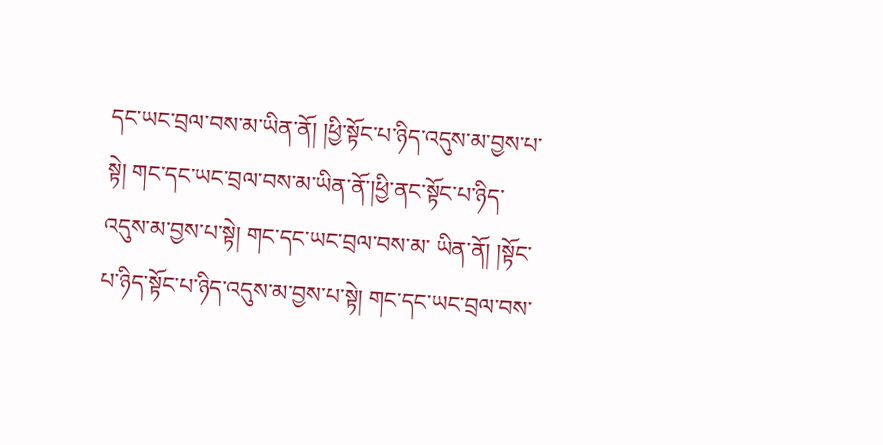དང་ཡང་བྲལ་བས་མ་ཡིན་ནོ། །ཕྱི་སྟོང་པ་ཉིད་འདུས་མ་བྱས་པ་སྟེ། གང་དང་ཡང་བྲལ་བས་མ་ཡིན་ནོ་།ཕྱི་ནང་སྟོང་པ་ཉིད་འདུས་མ་བྱས་པ་སྟེ། གང་དང་ཡང་བྲལ་བས་མ་ ཡིན་ནོ། །སྟོང་པ་ཉིད་སྟོང་པ་ཉིད་འདུས་མ་བྱས་པ་སྟེ། གང་དང་ཡང་བྲལ་བས་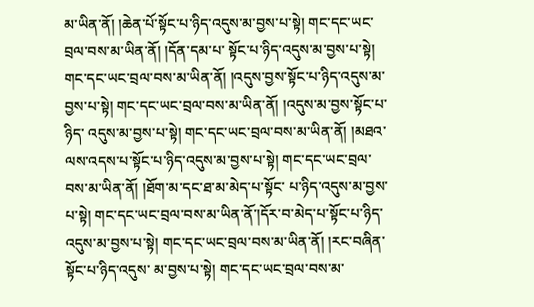མ་ཡིན་ནོ། །ཆེན་པོ་སྟོང་པ་ཉིད་འདུས་མ་བྱས་པ་སྟེ། གང་དང་ཡང་བྲལ་བས་མ་ཡིན་ནོ། །དོན་དམ་པ་ སྟོང་པ་ཉིད་འདུས་མ་བྱས་པ་སྟེ། གང་དང་ཡང་བྲལ་བས་མ་ཡིན་ནོ། །འདུས་བྱས་སྟོང་པ་ཉིད་འདུས་མ་བྱས་པ་སྟེ། གང་དང་ཡང་བྲལ་བས་མ་ཡིན་ནོ། །འདུས་མ་བྱས་སྟོང་པ་ཉིད་ འདུས་མ་བྱས་པ་སྟེ། གང་དང་ཡང་བྲལ་བས་མ་ཡིན་ནོ། །མཐའ་ལས་འདས་པ་སྟོང་པ་ཉིད་འདུས་མ་བྱས་པ་སྟེ། གང་དང་ཡང་བྲལ་བས་མ་ཡིན་ནོ། །ཐོག་མ་དང་ཐ་མ་མེད་པ་སྟོང་ པ་ཉིད་འདུས་མ་བྱས་པ་སྟེ། གང་དང་ཡང་བྲལ་བས་མ་ཡིན་ནོ་།དོར་བ་མེད་པ་སྟོང་པ་ཉིད་འདུས་མ་བྱས་པ་སྟེ། གང་དང་ཡང་བྲལ་བས་མ་ཡིན་ནོ། །རང་བཞིན་སྟོང་པ་ཉིད་འདུས་ མ་བྱས་པ་སྟེ། གང་དང་ཡང་བྲལ་བས་མ་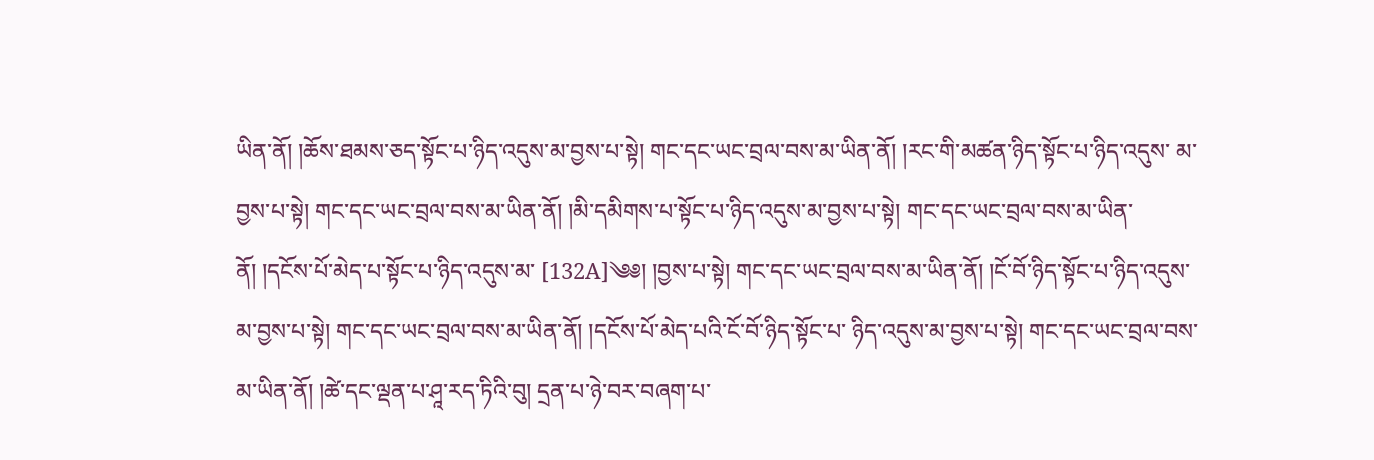ཡིན་ནོ། །ཆོས་ཐམས་ཅད་སྟོང་པ་ཉིད་འདུས་མ་བྱས་པ་སྟེ། གང་དང་ཡང་བྲལ་བས་མ་ཡིན་ནོ། །རང་གི་མཚན་ཉིད་སྟོང་པ་ཉིད་འདུས་ མ་བྱས་པ་སྟེ། གང་དང་ཡང་བྲལ་བས་མ་ཡིན་ནོ། །མི་དམིགས་པ་སྟོང་པ་ཉིད་འདུས་མ་བྱས་པ་སྟེ། གང་དང་ཡང་བྲལ་བས་མ་ཡིན་ནོ། །དངོས་པོ་མེད་པ་སྟོང་པ་ཉིད་འདུས་མ་ [132A]༄༅། །བྱས་པ་སྟེ། གང་དང་ཡང་བྲལ་བས་མ་ཡིན་ནོ། །ངོ་བོ་ཉིད་སྟོང་པ་ཉིད་འདུས་མ་བྱས་པ་སྟེ། གང་དང་ཡང་བྲལ་བས་མ་ཡིན་ནོ། །དངོས་པོ་མེད་པའི་ངོ་བོ་ཉིད་སྟོང་པ་ ཉིད་འདུས་མ་བྱས་པ་སྟེ། གང་དང་ཡང་བྲལ་བས་མ་ཡིན་ནོ། །ཚེ་དང་ལྡན་པ་ཤཱ་རད་ཏིའི་བུ། དྲན་པ་ཉེ་བར་བཞག་པ་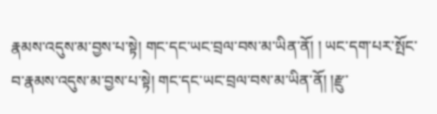རྣམས་འདུས་མ་བྱས་པ་སྟེ། གང་དང་ཡང་བྲལ་བས་མ་ཡིན་ནོ། ། ཡང་དག་པར་སྤོང་བ་རྣམས་འདུས་མ་བྱས་པ་སྟེ། གང་དང་ཡང་བྲལ་བས་མ་ཡིན་ནོ། །རྫུ་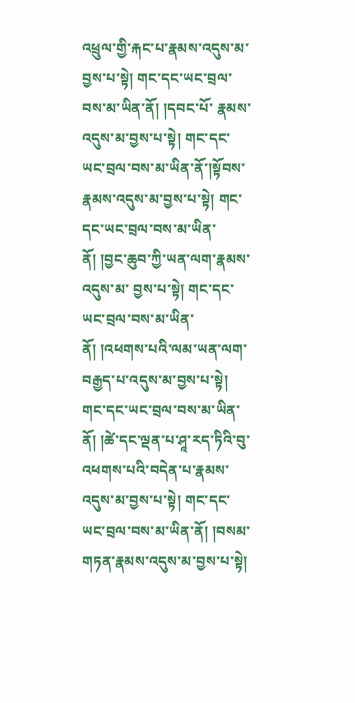འཕྲུལ་གྱི་རྐང་པ་རྣམས་འདུས་མ་བྱས་པ་སྟེ། གང་དང་ཡང་བྲལ་བས་མ་ཡིན་ནོ། །དབང་པོ་ རྣམས་འདུས་མ་བྱས་པ་སྟེ། གང་དང་ཡང་བྲལ་བས་མ་ཡིན་ནོ་།སྟོབས་རྣམས་འདུས་མ་བྱས་པ་སྟེ། གང་དང་ཡང་བྲལ་བས་མ་ཡིན་ནོ། །བྱང་ཆུབ་ཀྱི་ཡན་ལག་རྣམས་འདུས་མ་ བྱས་པ་སྟེ། གང་དང་ཡང་བྲལ་བས་མ་ཡིན་ནོ། །འཕགས་པའི་ལམ་ཡན་ལག་བརྒྱད་པ་འདུས་མ་བྱས་པ་སྟེ། གང་དང་ཡང་བྲལ་བས་མ་ཡིན་ནོ། །ཚེ་དང་ལྡན་པ་ཤཱ་རད་ཏིའི་བུ་ འཕགས་པའི་བདེན་པ་རྣམས་འདུས་མ་བྱས་པ་སྟེ། གང་དང་ཡང་བྲལ་བས་མ་ཡིན་ནོ། །བསམ་གཏན་རྣམས་འདུས་མ་བྱས་པ་སྟེ།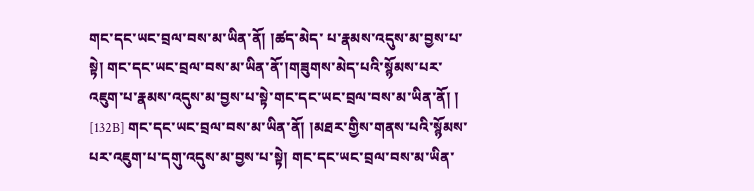གང་དང་ཡང་བྲལ་བས་མ་ཡིན་ནོ། །ཚད་མེད་ པ་རྣམས་འདུས་མ་བྱས་པ་སྟེ། གང་དང་ཡང་བྲལ་བས་མ་ཡིན་ནོ་།གཟུགས་མེད་པའི་སྙོམས་པར་འཇུག་པ་རྣམས་འདུས་མ་བྱས་པ་སྟེ་གང་དང་ཡང་བྲལ་བས་མ་ཡིན་ནོ། ། [132B] གང་དང་ཡང་བྲལ་བས་མ་ཡིན་ནོ། །མཐར་གྱིས་གནས་པའི་སྙོམས་པར་འཇུག་པ་དགུ་འདུས་མ་བྱས་པ་སྟེ། གང་དང་ཡང་བྲལ་བས་མ་ཡིན་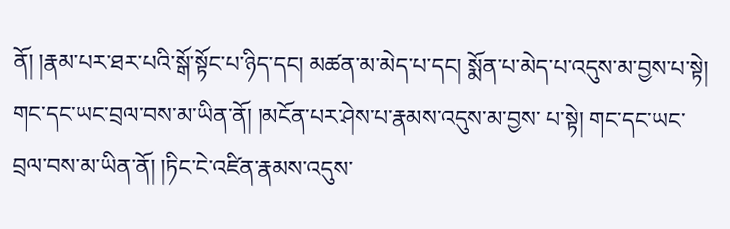ནོ། །རྣམ་པར་ཐར་པའི་སྒོ་སྟོང་པ་ཉིད་དང། མཚན་མ་མེད་པ་དང། སྨོན་པ་མེད་པ་འདུས་མ་བྱས་པ་སྟེ། གང་དང་ཡང་བྲལ་བས་མ་ཡིན་ནོ། །མངོན་པར་ཤེས་པ་རྣམས་འདུས་མ་བྱས་ པ་སྟེ། གང་དང་ཡང་བྲལ་བས་མ་ཡིན་ནོ། །ཏིང་ངེ་འཛིན་རྣམས་འདུས་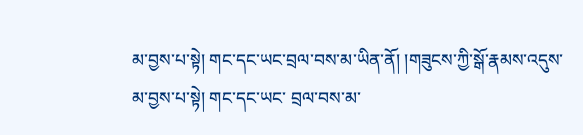མ་བྱས་པ་སྟེ། གང་དང་ཡང་བྲལ་བས་མ་ཡིན་ནོ། །གཟུངས་ཀྱི་སྒོ་རྣམས་འདུས་མ་བྱས་པ་སྟེ། གང་དང་ཡང་ བྲལ་བས་མ་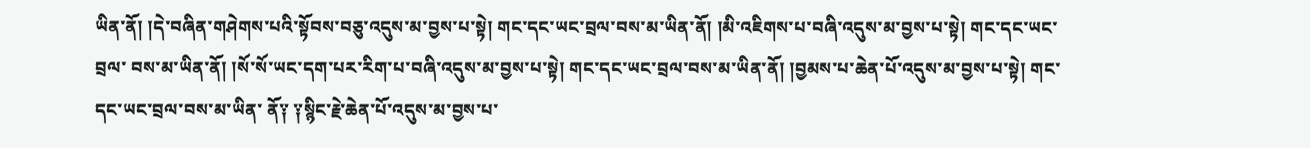ཡིན་ནོ། །དེ་བཞིན་གཤེགས་པའི་སྟོབས་བཅུ་འདུས་མ་བྱས་པ་སྟེ། གང་དང་ཡང་བྲལ་བས་མ་ཡིན་ནོ། །མི་འཇིགས་པ་བཞི་འདུས་མ་བྱས་པ་སྟེ། གང་དང་ཡང་བྲལ་ བས་མ་ཡིན་ནོ། །སོ་སོ་ཡང་དག་པར་རིག་པ་བཞི་འདུས་མ་བྱས་པ་སྟེ། གང་དང་ཡང་བྲལ་བས་མ་ཡིན་ནོ། །བྱམས་པ་ཆེན་པོ་འདུས་མ་བྱས་པ་སྟེ། གང་དང་ཡང་བྲལ་བས་མ་ཡིན་ ནོ༑ ༑སྙིང་རྗེ་ཆེན་པོ་འདུས་མ་བྱས་པ་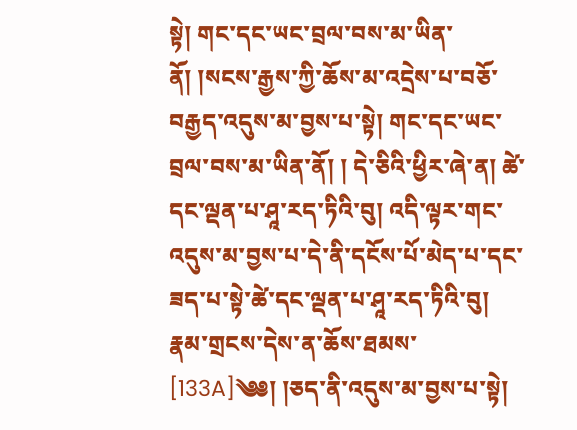སྟེ། གང་དང་ཡང་བྲལ་བས་མ་ཡིན་ནོ། །སངས་རྒྱས་ཀྱི་ཆོས་མ་འདྲེས་པ་བཅོ་བརྒྱད་འདུས་མ་བྱས་པ་སྟེ། གང་དང་ཡང་བྲལ་བས་མ་ཡིན་ནོ། ། དེ་ཅིའི་ཕྱིར་ཞེ་ན། ཚེ་དང་ལྡན་པ་ཤཱ་རད་ཏིའི་བུ། འདི་ལྟར་གང་འདུས་མ་བྱས་པ་དེ་ནི་དངོས་པོ་མེད་པ་དང་ཟད་པ་སྟེ་ཚེ་དང་ལྡན་པ་ཤཱ་རད་ཏིའི་བུ། རྣམ་གྲངས་དེས་ན་ཆོས་ཐམས་ [133A]༄༅། །ཅད་ནི་འདུས་མ་བྱས་པ་སྟེ།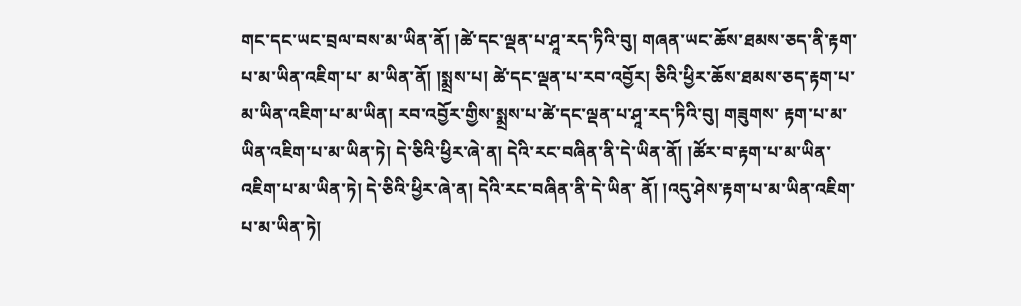གང་དང་ཡང་བྲལ་བས་མ་ཡིན་ནོ། །ཚེ་དང་ལྡན་པ་ཤཱ་རད་ཏིའི་བུ། གཞན་ཡང་ཆོས་ཐམས་ཅད་ནི་རྟག་པ་མ་ཡིན་འཇིག་པ་ མ་ཡིན་ནོ། །སྨྲས་པ། ཚེ་དང་ལྡན་པ་རབ་འབྱོར། ཅིའི་ཕྱིར་ཆོས་ཐམས་ཅད་རྟག་པ་མ་ཡིན་འཇིག་པ་མ་ཡིན། རབ་འབྱོར་གྱིས་སྨྲས་པ་ཚེ་དང་ལྡན་པ་ཤཱ་རད་ཏིའི་བུ། གཟུགས་ རྟག་པ་མ་ཡིན་འཇིག་པ་མ་ཡིན་ཏེ། དེ་ཅིའི་ཕྱིར་ཞེ་ན། དེའི་རང་བཞིན་ནི་དེ་ཡིན་ནོ། །ཚོར་བ་རྟག་པ་མ་ཡིན་འཇིག་པ་མ་ཡིན་ཏེ། དེ་ཅིའི་ཕྱིར་ཞེ་ན། དེའི་རང་བཞིན་ནི་དེ་ཡིན་ ནོ། །འདུ་ཤེས་རྟག་པ་མ་ཡིན་འཇིག་པ་མ་ཡིན་ཏེ།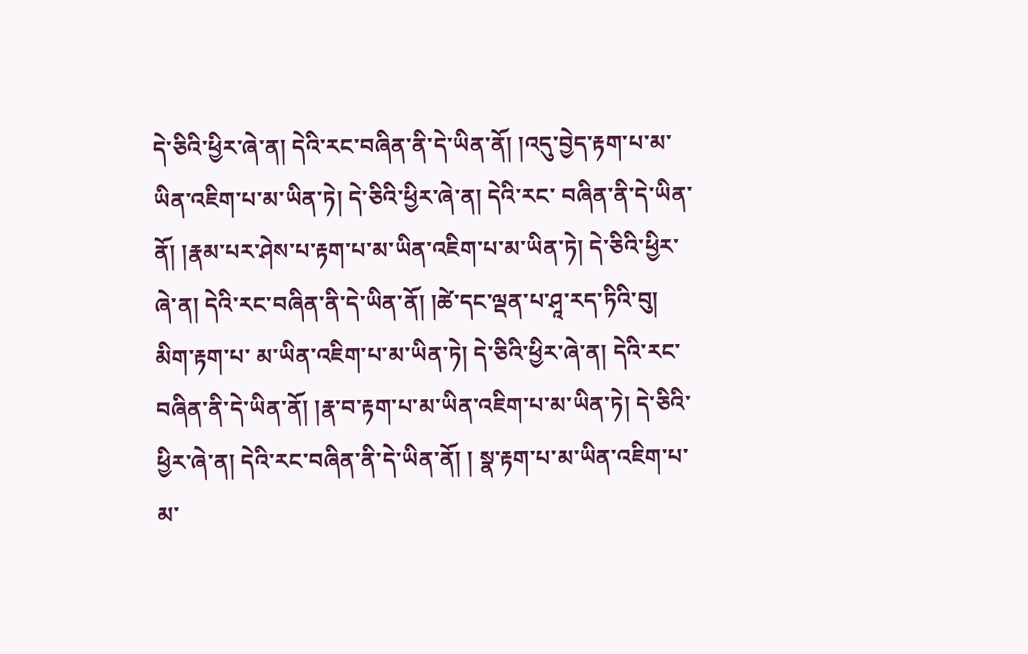དེ་ཅིའི་ཕྱིར་ཞེ་ན། དེའི་རང་བཞིན་ནི་དེ་ཡིན་ནོ། །འདུ་བྱེད་རྟག་པ་མ་ཡིན་འཇིག་པ་མ་ཡིན་ཏེ། དེ་ཅིའི་ཕྱིར་ཞེ་ན། དེའི་རང་ བཞིན་ནི་དེ་ཡིན་ནོ། །རྣམ་པར་ཤེས་པ་རྟག་པ་མ་ཡིན་འཇིག་པ་མ་ཡིན་ཏེ། དེ་ཅིའི་ཕྱིར་ཞེ་ན། དེའི་རང་བཞིན་ནི་དེ་ཡིན་ནོ། །ཚེ་དང་ལྡན་པ་ཤཱ་རད་ཏིའི་བུ། མིག་རྟག་པ་ མ་ཡིན་འཇིག་པ་མ་ཡིན་ཏེ། དེ་ཅིའི་ཕྱིར་ཞེ་ན། དེའི་རང་བཞིན་ནི་དེ་ཡིན་ནོ། །རྣ་བ་རྟག་པ་མ་ཡིན་འཇིག་པ་མ་ཡིན་ཏེ། དེ་ཅིའི་ཕྱིར་ཞེ་ན། དེའི་རང་བཞིན་ནི་དེ་ཡིན་ནོ། ། སྣ་རྟག་པ་མ་ཡིན་འཇིག་པ་མ་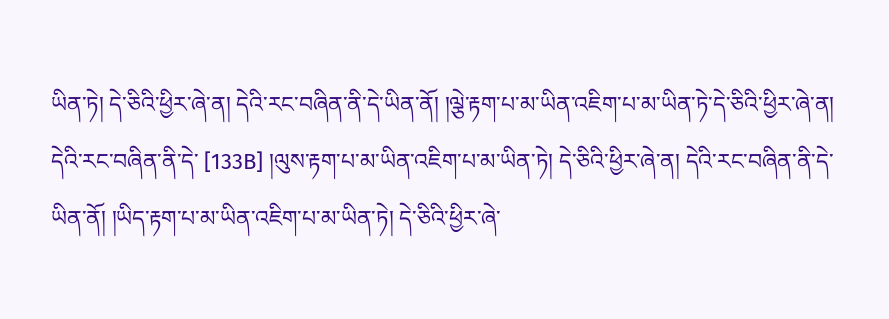ཡིན་ཏེ། དེ་ཅིའི་ཕྱིར་ཞེ་ན། དེའི་རང་བཞིན་ནི་དེ་ཡིན་ནོ། །ལྕེ་རྟག་པ་མ་ཡིན་འཇིག་པ་མ་ཡིན་ཏེ་དེ་ཅིའི་ཕྱིར་ཞེ་ན། དེའི་རང་བཞིན་ནི་དེ་ [133B] །ལུས་རྟག་པ་མ་ཡིན་འཇིག་པ་མ་ཡིན་ཏེ། དེ་ཅིའི་ཕྱིར་ཞེ་ན། དེའི་རང་བཞིན་ནི་དེ་ཡིན་ནོ། །ཡིད་རྟག་པ་མ་ཡིན་འཇིག་པ་མ་ཡིན་ཏེ། དེ་ཅིའི་ཕྱིར་ཞེ་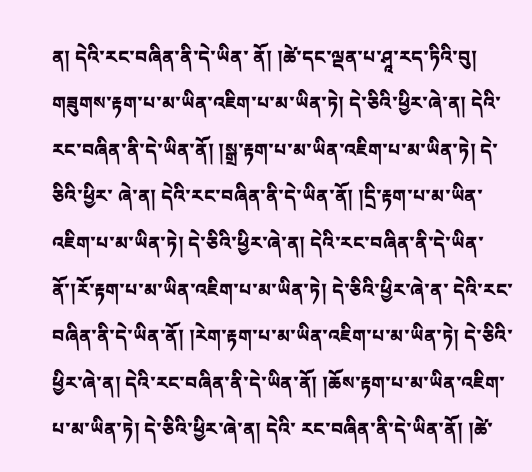ན། དེའི་རང་བཞིན་ནི་དེ་ཡིན་ ནོ། །ཚེ་དང་ལྡན་པ་ཤཱ་རད་ཏིའི་བུ། གཟུགས་རྟག་པ་མ་ཡིན་འཇིག་པ་མ་ཡིན་ཏེ། དེ་ཅིའི་ཕྱིར་ཞེ་ན། དེའི་རང་བཞིན་ནི་དེ་ཡིན་ནོ། །སྒྲ་རྟག་པ་མ་ཡིན་འཇིག་པ་མ་ཡིན་ཏེ། དེ་ཅིའི་ཕྱིར་ ཞེ་ན། དེའི་རང་བཞིན་ནི་དེ་ཡིན་ནོ། །དྲི་རྟག་པ་མ་ཡིན་འཇིག་པ་མ་ཡིན་ཏེ། དེ་ཅིའི་ཕྱིར་ཞེ་ན། དེའི་རང་བཞིན་ནི་དེ་ཡིན་ནོ་།རོ་རྟག་པ་མ་ཡིན་འཇིག་པ་མ་ཡིན་ཏེ། དེ་ཅིའི་ཕྱིར་ཞེ་ན་ དེའི་རང་བཞིན་ནི་དེ་ཡིན་ནོ། །རེག་རྟག་པ་མ་ཡིན་འཇིག་པ་མ་ཡིན་ཏེ། དེ་ཅིའི་ཕྱིར་ཞེ་ན། དེའི་རང་བཞིན་ནི་དེ་ཡིན་ནོ། །ཆོས་རྟག་པ་མ་ཡིན་འཇིག་པ་མ་ཡིན་ཏེ། དེ་ཅིའི་ཕྱིར་ཞེ་ན། དེའི་ རང་བཞིན་ནི་དེ་ཡིན་ནོ། །ཚེ་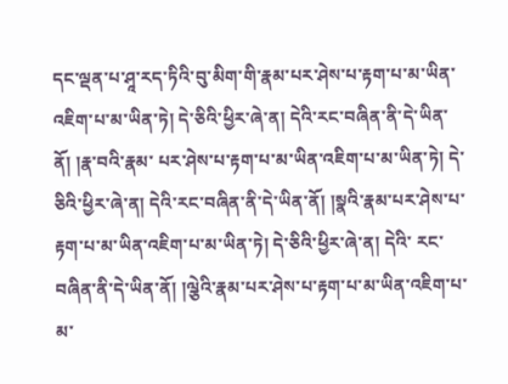དང་ལྡན་པ་ཤཱ་རད་ཏིའི་བུ་མིག་གི་རྣམ་པར་ཤེས་པ་རྟག་པ་མ་ཡིན་འཇིག་པ་མ་ཡིན་ཏེ། དེ་ཅིའི་ཕྱིར་ཞེ་ན། དེའི་རང་བཞིན་ནི་དེ་ཡིན་ནོ། །རྣ་བའི་རྣམ་ པར་ཤེས་པ་རྟག་པ་མ་ཡིན་འཇིག་པ་མ་ཡིན་ཏེ། དེ་ཅིའི་ཕྱིར་ཞེ་ན། དེའི་རང་བཞིན་ནི་དེ་ཡིན་ནོ། །སྣའི་རྣམ་པར་ཤེས་པ་རྟག་པ་མ་ཡིན་འཇིག་པ་མ་ཡིན་ཏེ། དེ་ཅིའི་ཕྱིར་ཞེ་ན། དེའི་ རང་བཞིན་ནི་དེ་ཡིན་ནོ། །ལྕེའི་རྣམ་པར་ཤེས་པ་རྟག་པ་མ་ཡིན་འཇིག་པ་མ་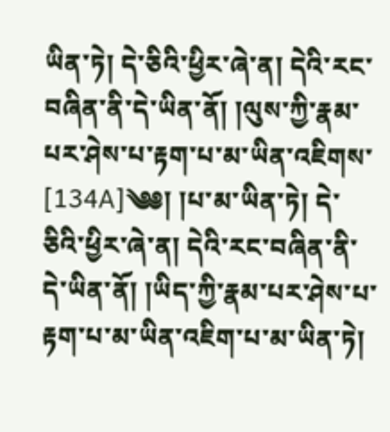ཡིན་ཏེ། དེ་ཅིའི་ཕྱིར་ཞེ་ན། དེའི་རང་བཞིན་ནི་དེ་ཡིན་ནོ། །ལུས་ཀྱི་རྣམ་པར་ཤེས་པ་རྟག་པ་མ་ཡིན་འཇིགས་ [134A]༄༅། །པ་མ་ཡིན་ཏེ། དེ་ཅིའི་ཕྱིར་ཞེ་ན། དེའི་རང་བཞིན་ནི་དེ་ཡིན་ནོ། །ཡིད་ཀྱི་རྣམ་པར་ཤེས་པ་རྟག་པ་མ་ཡིན་འཇིག་པ་མ་ཡིན་ཏེ།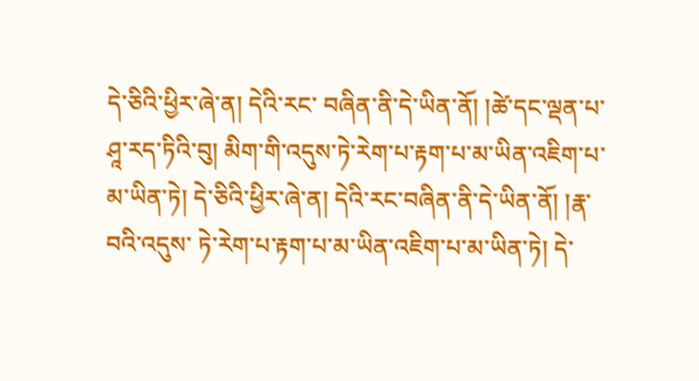དེ་ཅིའི་ཕྱིར་ཞེ་ན། དེའི་རང་ བཞིན་ནི་དེ་ཡིན་ནོ། །ཚེ་དང་ལྡན་པ་ཤཱ་རད་ཏིའི་བུ། མིག་གི་འདུས་ཏེ་རེག་པ་རྟག་པ་མ་ཡིན་འཇིག་པ་མ་ཡིན་ཏེ། དེ་ཅིའི་ཕྱིར་ཞེ་ན། དེའི་རང་བཞིན་ནི་དེ་ཡིན་ནོ། །རྣ་བའི་འདུས་ ཏེ་རེག་པ་རྟག་པ་མ་ཡིན་འཇིག་པ་མ་ཡིན་ཏེ། དེ་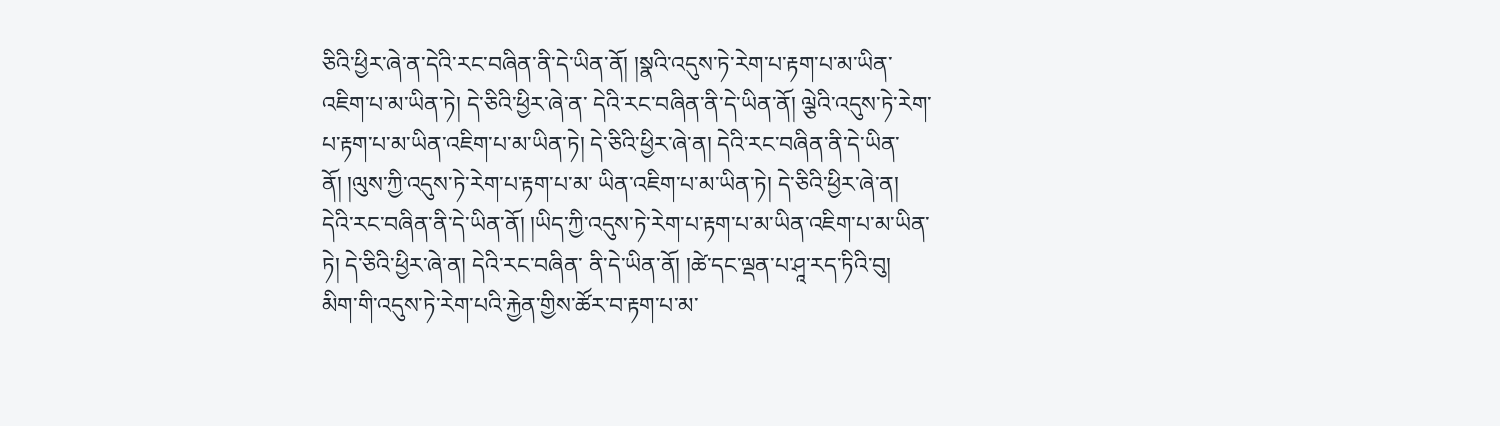ཅིའི་ཕྱིར་ཞེ་ན་དེའི་རང་བཞིན་ནི་དེ་ཡིན་ནོ། །སྣའི་འདུས་ཏེ་རེག་པ་རྟག་པ་མ་ཡིན་འཇིག་པ་མ་ཡིན་ཏེ། དེ་ཅིའི་ཕྱིར་ཞེ་ན་ དེའི་རང་བཞིན་ནི་དེ་ཡིན་ནོ། ལྕེའི་འདུས་ཏེ་རེག་པ་རྟག་པ་མ་ཡིན་འཇིག་པ་མ་ཡིན་ཏེ། དེ་ཅིའི་ཕྱིར་ཞེ་ན། དེའི་རང་བཞིན་ནི་དེ་ཡིན་ནོ། །ལུས་ཀྱི་འདུས་ཏེ་རེག་པ་རྟག་པ་མ་ ཡིན་འཇིག་པ་མ་ཡིན་ཏེ། དེ་ཅིའི་ཕྱིར་ཞེ་ན། དེའི་རང་བཞིན་ནི་དེ་ཡིན་ནོ། །ཡིད་ཀྱི་འདུས་ཏེ་རེག་པ་རྟག་པ་མ་ཡིན་འཇིག་པ་མ་ཡིན་ཏེ། དེ་ཅིའི་ཕྱིར་ཞེ་ན། དེའི་རང་བཞིན་ ནི་དེ་ཡིན་ནོ། །ཚེ་དང་ལྡན་པ་ཤཱ་རད་ཏིའི་བུ། མིག་གི་འདུས་ཏེ་རེག་པའི་རྐྱེན་གྱིས་ཚོར་བ་རྟག་པ་མ་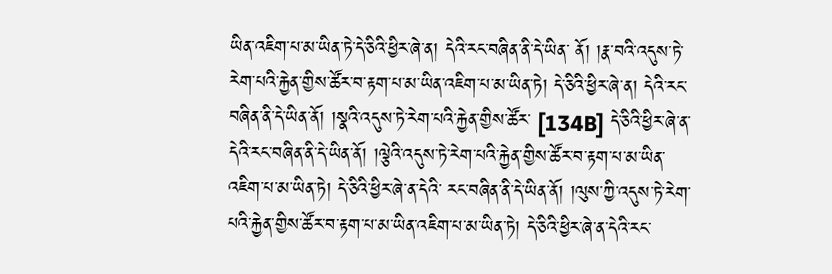ཡིན་འཇིག་པ་མ་ཡིན་ཏེ་དེ་ཅིའི་ཕྱིར་ཞེ་ན། དེའི་རང་བཞིན་ནི་དེ་ཡིན་ ནོ། །རྣ་བའི་འདུས་ཏེ་རེག་པའི་རྐྱེན་གྱིས་ཚོར་བ་རྟག་པ་མ་ཡིན་འཇིག་པ་མ་ཡིན་ཏེ། དེ་ཅིའི་ཕྱིར་ཞེ་ན། དེའི་རང་བཞིན་ནི་དེ་ཡིན་ནོ། །སྣའི་འདུས་ཏེ་རེག་པའི་རྐྱེན་གྱིས་ཚོར་ [134B] དེ་ཅིའི་ཕྱིར་ཞེ་ན་དེའི་རང་བཞིན་ནི་དེ་ཡིན་ནོ། །ལྕེའི་འདུས་ཏེ་རེག་པའི་རྐྱེན་གྱིས་ཚོར་བ་རྟག་པ་མ་ཡིན་འཇིག་པ་མ་ཡིན་ཏེ། དེ་ཅིའི་ཕྱིར་ཞེ་ན་དེའི་ རང་བཞིན་ནི་དེ་ཡིན་ནོ། །ལུས་ཀྱི་འདུས་ཏེ་རེག་པའི་རྐྱེན་གྱིས་ཚོར་བ་རྟག་པ་མ་ཡིན་འཇིག་པ་མ་ཡིན་ཏེ། དེ་ཅིའི་ཕྱིར་ཞེ་ན་དེའི་རང་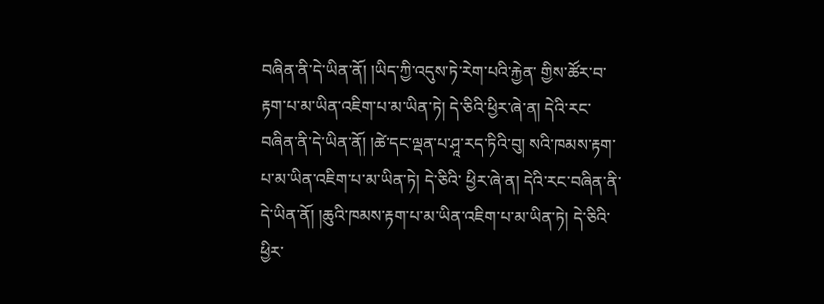བཞིན་ནི་དེ་ཡིན་ནོ། །ཡིད་ཀྱི་འདུས་ཏེ་རེག་པའི་རྐྱེན་ གྱིས་ཚོར་བ་རྟག་པ་མ་ཡིན་འཇིག་པ་མ་ཡིན་ཏེ། དེ་ཅིའི་ཕྱིར་ཞེ་ན། དེའི་རང་བཞིན་ནི་དེ་ཡིན་ནོ། །ཚེ་དང་ལྡན་པ་ཤཱ་རད་ཏིའི་བུ། སའི་ཁམས་རྟག་པ་མ་ཡིན་འཇིག་པ་མ་ཡིན་ཏེ། དེ་ཅིའི་ ཕྱིར་ཞེ་ན། དེའི་རང་བཞིན་ནི་དེ་ཡིན་ནོ། །ཆུའི་ཁམས་རྟག་པ་མ་ཡིན་འཇིག་པ་མ་ཡིན་ཏེ། དེ་ཅིའི་ཕྱིར་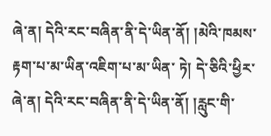ཞེ་ན། དེའི་རང་བཞིན་ནི་དེ་ཡིན་ནོ། །མེའི་ཁམས་རྟག་པ་མ་ཡིན་འཇིག་པ་མ་ཡིན་ ཏེ། དེ་ཅིའི་ཕྱིར་ཞེ་ན། དེའི་རང་བཞིན་ནི་དེ་ཡིན་ནོ། །རླུང་གི་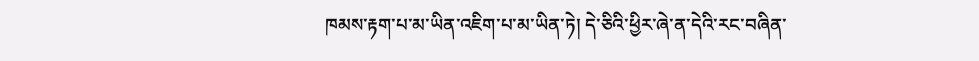ཁམས་རྟག་པ་མ་ཡིན་འཇིག་པ་མ་ཡིན་ཏེ། དེ་ཅིའི་ཕྱིར་ཞེ་ན་དེའི་རང་བཞིན་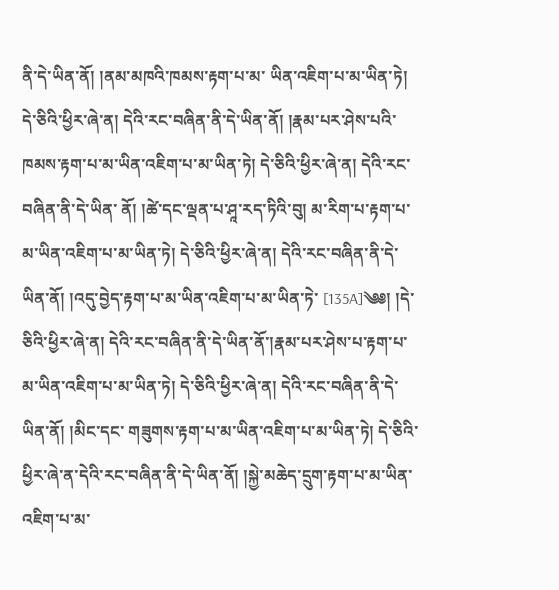ནི་དེ་ཡིན་ནོ། །ནམ་མཁའི་ཁམས་རྟག་པ་མ་ ཡིན་འཇིག་པ་མ་ཡིན་ཏེ། དེ་ཅིའི་ཕྱིར་ཞེ་ན། དེའི་རང་བཞིན་ནི་དེ་ཡིན་ནོ། །རྣམ་པར་ཤེས་པའི་ཁམས་རྟག་པ་མ་ཡིན་འཇིག་པ་མ་ཡིན་ཏེ། དེ་ཅིའི་ཕྱིར་ཞེ་ན། དེའི་རང་བཞིན་ནི་དེ་ཡིན་ ནོ། །ཚེ་དང་ལྡན་པ་ཤཱ་རད་ཏིའི་བུ། མ་རིག་པ་རྟག་པ་མ་ཡིན་འཇིག་པ་མ་ཡིན་ཏེ། དེ་ཅིའི་ཕྱིར་ཞེ་ན། དེའི་རང་བཞིན་ནི་དེ་ཡིན་ནོ། །འདུ་བྱེད་རྟག་པ་མ་ཡིན་འཇིག་པ་མ་ཡིན་ཏེ་ [135A]༄༅། །དེ་ཅིའི་ཕྱིར་ཞེ་ན། དེའི་རང་བཞིན་ནི་དེ་ཡིན་ནོ་།རྣམ་པར་ཤེས་པ་རྟག་པ་མ་ཡིན་འཇིག་པ་མ་ཡིན་ཏེ། དེ་ཅིའི་ཕྱིར་ཞེ་ན། དེའི་རང་བཞིན་ནི་དེ་ཡིན་ནོ། །མིང་དང་ གཟུགས་རྟག་པ་མ་ཡིན་འཇིག་པ་མ་ཡིན་ཏེ། དེ་ཅིའི་ཕྱིར་ཞེ་ན་དེའི་རང་བཞིན་ནི་དེ་ཡིན་ནོ། །སྐྱེ་མཆེད་དྲུག་རྟག་པ་མ་ཡིན་འཇིག་པ་མ་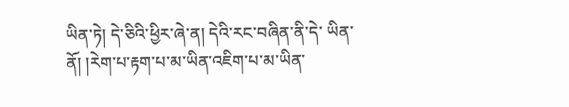ཡིན་ཏེ། དེ་ཅིའི་ཕྱིར་ཞེ་ན། དེའི་རང་བཞིན་ནི་དེ་ ཡིན་ནོ། །རེག་པ་རྟག་པ་མ་ཡིན་འཇིག་པ་མ་ཡིན་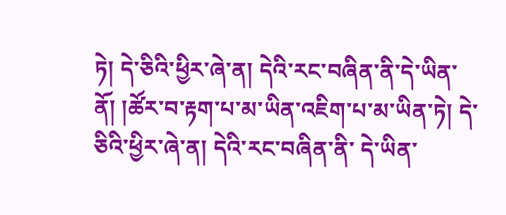ཏེ། དེ་ཅིའི་ཕྱིར་ཞེ་ན། དེའི་རང་བཞིན་ནི་དེ་ཡིན་ནོ། །ཚོར་བ་རྟག་པ་མ་ཡིན་འཇིག་པ་མ་ཡིན་ཏེ། དེ་ཅིའི་ཕྱིར་ཞེ་ན། དེའི་རང་བཞིན་ནི་ དེ་ཡིན་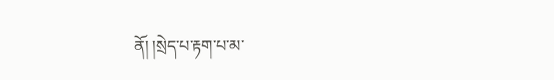ནོ། །སྲེད་པ་རྟག་པ་མ་